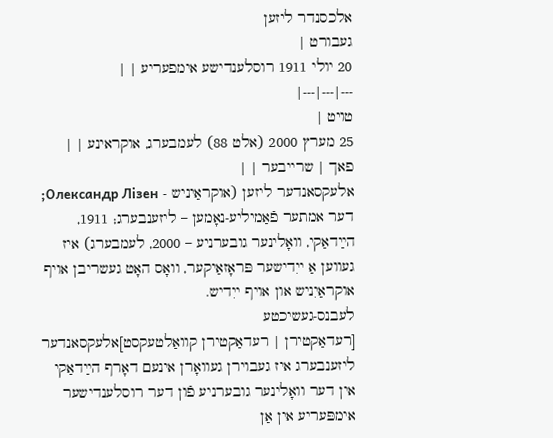אלכסנדר ליזען
געבורט |
20 יולי 1911 רוסלענדישע אימפעריע | |
---|---|---|
טויט |
25 מערץ 2000 (אלט 88) לעמבערג, אוקראינע | |
פאך | שרייבער | |
אלעקסאנדער ליזען (אוקראַיניש - Олександр Лізен; דער אמתער פֿאַמיליע-נאָמען – ליזענבערג; 1911, הײַדאַקי, וואָלינער גובערניע – 2000, לעמבערג) איז געווען אַ ייִדישער פּראָזאַיקער, וואָס האָט געשריבן אויף אוקראַיִניש און אויף ייִדיש.
לעבנס-געשיכטע
[רעדאַקטירן | רעדאַקטירן קוואַלטעקסט]אלעקסאנדער ליזענבערג איז געבוירן געוואָרן אינעם דאָרף הײַדאַקי אין דער וואָלינער גובערניע פֿון דער רוסלענדישער אימפּעריע אין אַן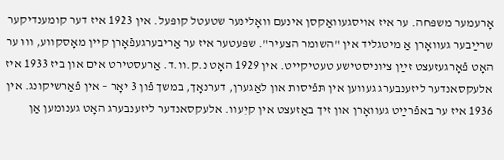אָרעמער משפּחה. ער איז אויסגעוואַקסן אינעם וואָלינער שטעטל קופּעל. אין 1923 איז דער קומענדיקער שרײַבער געוואָרן אַ מיטגליד אין "השומר הצעיר". שפּעטער איז ער אַריבערגעפֿאָרן קיין מאָסקווע, וווּ ער האָט פֿאָרגעזעצט זײַן ציוניסטישע טעטיקייט. אין 1929 האָט נ.ק.וו.ד. אַרעסטירט אים און ביז 1933 איז אלעקסאנדער ליזענבערג געווען אין תּפֿיסות און לאַגערן, דערנאָך, במשך פֿון 3 יאָר – אין פֿאַרשיקונג. אין 1936 איז ער באפֿרײַט געוואָרן און זיך באַזעצט אין קיִעוו. אלעקסאנדער ליזענבערג האָט גענומען אַן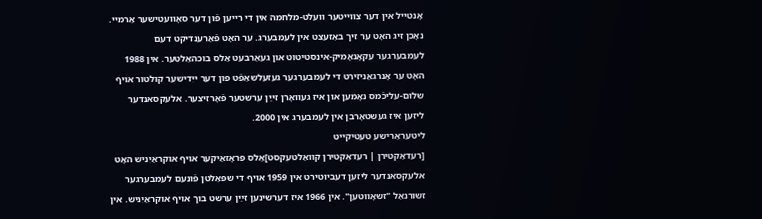אָנטייל אין דער צווייטער וועלט-מלחמה אין די רייען פֿון דער סאָוועטישער אַרמיי. נאָכן זיג האָט ער זיך באַזעצט אין לעמבערג. ער האָט פֿאַרענדיקט דעם לעמבערגער עקאָנאָמיק-אינסטיטוט און געאַרבעט אַלס בוכהאַלטער. אין 1988 האָט ער אָנרגאַניזירט די לעמבערגער געזעלשאַפֿט פון דער ייִדישער קולטור אויף שלום-עליכֿמס נאָמען און איז געוואָרן זײַן ערשטער פֿאָרזיצער. אלעקסאנדער ליזען איז געשטאָרבן אין לעמבערג אין 2000.
ליטעראַרישע טעטיקייט
[רעדאַקטירן | רעדאַקטירן קוואַלטעקסט]אַלס פּראָזאַיקער אויף אוקראַיִניש האָט אלעקסאנדער ליזען דעביוטירט אין 1959 אויף די שפּאַלטן פֿונעם לעמבערגער זשורנאַל "זשאָווטען". אין 1966 איז דערשינען זײַן ערשט בוך אויף אוקראַיִניש. אין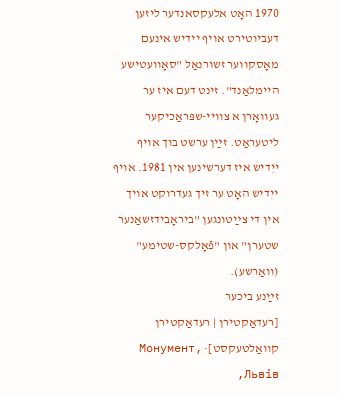1970 האָט אלעקסאנדער ליזען דעביוטירט אויף יידיש אינעם מאָסקווער זשורנאַל "סאָוועטישע היימלאַנד". זינט דעם איז ער געוואָרן א צוויי-שפּראַכיקער ליטעראַט. זײַן ערשט בוך אויף ייִדיש איז דערשינען אין 1981. אויף ייִדיש האָט ער זיך געדרוקט אויך אין די צײַטונגען "ביראָבידזשאַנער שטערן" און "פֿאָלקס-שטימע" (וואַרשע).
זײַנע ביכער
[רעדאַקטירן | רעדאַקטירן קוואַלטעקסט]· Монумент, Львів,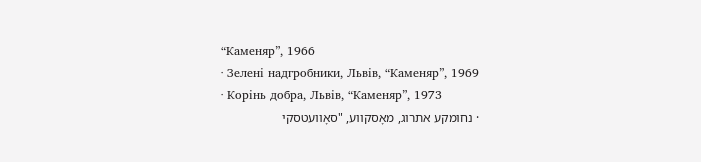“Каменяр”, 1966
· Зелені надгробники, Львів, “Каменяр”, 1969
· Корінь добра, Львів, “Каменяр”, 1973
· נחומקע אתרוג, מאָסקווע, "סאָוועטסקי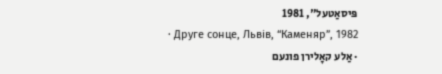פּיסאַטעל", 1981
· Друге сонце, Львів, “Каменяр”, 1982
· אַלע קאָלירן פונעם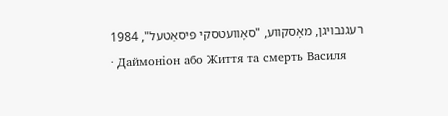רעגנבויגן, מאָסקווע, "סאָוועטסקי פּיסאַטעל", 1984
· Даймоніон або Життя та смерть Василя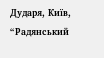Дударя, Київ, “Радянський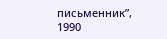письменник”, 1990